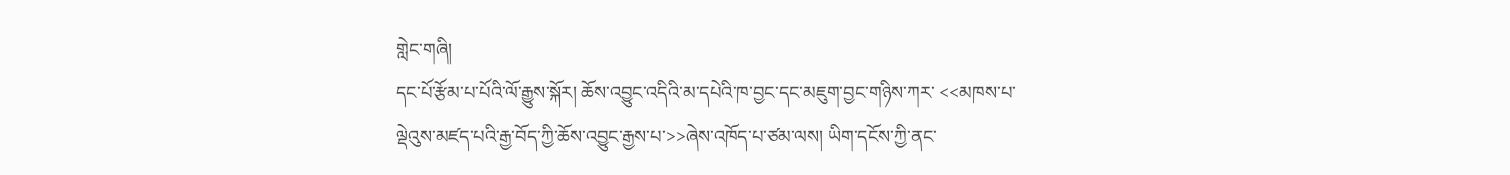གླེང་གཞི།
དང་པོ་རྩོམ་པ་པོའི་ལོ་རྒྱུས་སྐོར། ཆོས་འབྱུང་འདིའི་མ་དཔེའི་ཁ་བྱང་དང་མཇུག་བྱང་གཉིས་ཀར་ <<མཁས་པ་ལྡེའུས་མཛད་པའི་རྒྱ་བོད་ཀྱི་ཆོས་འབྱུང་རྒྱས་པ་>>ཞེས་འཁོད་པ་ཙམ་ལས། ཡིག་དངོས་ཀྱི་ནང་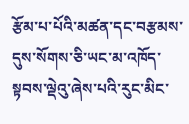རྩོམ་པ་པོའི་མཚན་དང་བརྩམས་དུས་སོགས་ཅི་ཡང་མ་འཁོད་སྟབས་ལྡེའུ་ཞེས་པའི་རུང་མིང་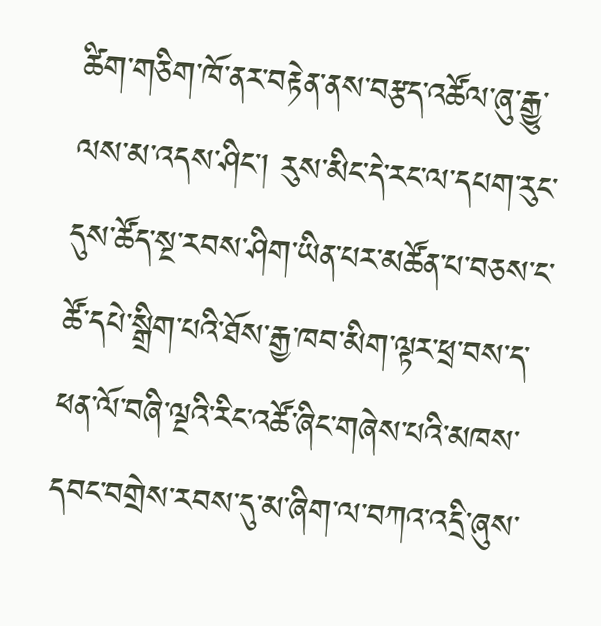ཚིག་གཅིག་ཁོ་ནར་བརྟེན་ནས་བརྩད་འཚོལ་ཞུ་རྒྱུ་ལས་མ་འདས་ཤིང་། རུས་མིང་དེ་རང་ལ་དཔག་རུང་དུས་ཚོད་སྔ་རབས་ཤིག་ཡིན་པར་མཚོན་པ་བཅས་ང་ཚོ་དཔེ་སྒྲིག་པའི་ཐོས་རྒྱ་ཁབ་མིག་ལྟར་ཕྲ་བས་ད་ཕན་ལོ་བཞི་ལྔའི་རིང་འཚོ་ཞིང་གཞེས་པའི་མཁས་དབང་བགྲེས་རབས་དུ་མ་ཞིག་ལ་བཀའ་འདྲི་ཞུས་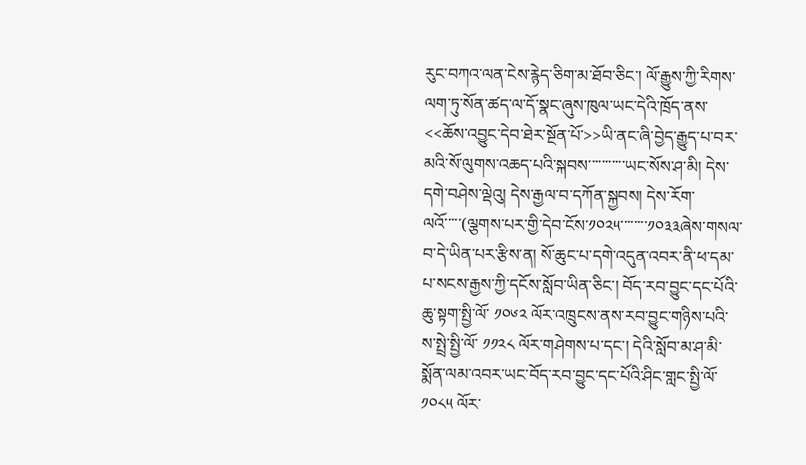རུང་བཀའ་ལན་ངེས་རྙེད་ཅིག་མ་ཐོབ་ཅིང་། ལོ་རྒྱུས་ཀྱི་རིགས་ལག་ཏུ་སོན་ཚད་ལ་དོ་སྣང་ཞུས་ཁུལ་ཡང་དེའི་ཁྲོད་ནས་<<ཆོས་འབྱུང་དེབ་ཐེར་སྔོན་པོ་>>ཡི་ནང་ཞི་བྱེད་རྒྱུད་པ་བར་མའི་སོ་ལུགས་འཆད་པའི་སྐབས་་་་་་་་་་་ཡང་སོས་ཤ་མི། དེས་དགེ་བཤེས་ལྡེའུ། དེས་རྒྱལ་བ་དཀོན་སྐྱབས། དེས་རོག་ལའོ་་་་་(ལྕགས་པར་གྱི་དེབ་ངོས་༡༠༢༥་་་་་་་་༡༠༣༣ཞེས་གསལ་བ་དེ་ཡིན་པར་རྩིས་ན། སོ་ཆུང་པ་དགེ་འདུན་འབར་ནི་ཕ་དམ་པ་སངས་རྒྱས་ཀྱི་དངོས་སློབ་ཡིན་ཅིང་། བོད་རབ་བྱུང་དང་པོའི་ཆུ་སྟག་སྤྱི་ལོ་ ༡༠༦༢ ལོར་འཁྲུངས་ནས་རབ་བྱུང་གཉིས་པའི་ས་སྤྲེ་སྤྱི་ལོ་ ༡༡༢༨ ལོར་གཤེགས་པ་དང་། དེའི་སློབ་མ་ཤ་མི་སྨོན་ལམ་འབར་ཡང་བོད་རབ་བྱུང་དང་པོའི་ཤིང་གླང་སྤྱི་ལོ་ ༡༠༨༥ ལོར་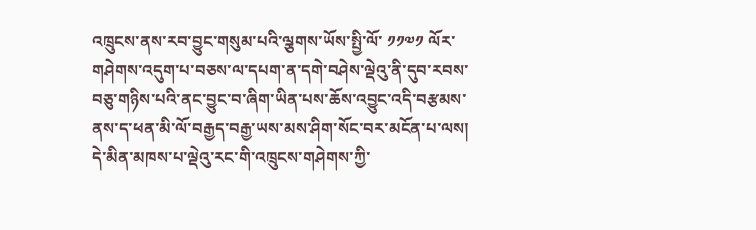འཁྲུངས་ནས་རབ་བྱུང་གསུམ་པའི་ལྕགས་ཡོས་སྤྱི་ལོ་ ༡༡༧༡ ལོར་གཤེགས་འདུག་པ་བཅས་ལ་དཔག་ན་དགེ་བཤེས་ལྡེའུ་ནི་དུབ་རབས་བཅུ་གཉིས་པའི་ནང་བྱུང་བ་ཞིག་ཡིན་པས་ཆོས་འབྱུང་འདི་བརྩམས་ནས་ད་ཕན་མི་ལོ་བརྒྱད་བརྒྱ་ཡས་མས་ཤིག་སོང་བར་མངོན་པ་ལས། དེ་མིན་མཁས་པ་ལྡེའུ་རང་གི་འཁྲུངས་གཤེགས་ཀྱི་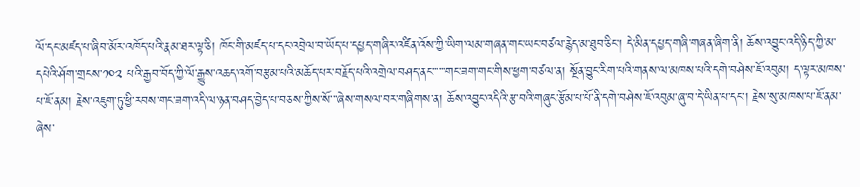ལོ་དང་མཛད་པ་ཞིབ་མོར་འཁོད་པའི་རྣམ་ཐར་ལྟ་ཅི། ཁོང་གི་མཛད་པ་དང་འབྲེལ་བ་ཡོད་པ་དཔྱད་གཞིར་འཛིན་འོས་ཀྱི་ཡིག་ལམ་གཞན་གང་ཡང་བཙལ་རྙེད་མ་ཐུབ་ཅིང་། དེ་མིན་དཔྱད་གཞི་གཞན་ཞིག་ནི། ཆོས་འབྱུང་འདི་ཉིད་ཀྱི་མ་དཔེའི་ཤོག་གྲངས་༡༠༢ པའི་རྒྱབ་བོད་ཀྱི་ལོ་རྒྱུས་འཆད་འགོ་བརྩམ་པའི་མཆོད་པར་བརྗོད་པའི་འགྲེལ་བཤད་ནང་་་་་་གང་ཟག་གང་གིས་ཕྱག་བཙལ་ན། སྔོན་བྱུང་རིག་པའི་གནས་ལ་མཁས་པའི་དགེ་བཤེས་ཇོ་འབུམ། ད་ལྟར་མཁས་པ་ཇོ་ནམ། རྗེས་འཇུག་ཏུ་ཕྱི་རབས་གང་ཟག་འདི་ལ་ཉན་བཤད་བྱེད་པ་བཅས་ཀྱིས་སོ་་་ཞེས་གསལ་བར་གཞིགས་ན། ཆོས་འབྱུང་འདིའི་རྩ་བའི་གཞུང་རྩོམ་པ་པོ་ནི་དགེ་བཤེས་ཇོ་འབུམ་ཞུ་བ་དེ་ཡིན་པ་དང་། རྗེས་སུ་མཁས་པ་ཇོ་ནམ་ཞེས་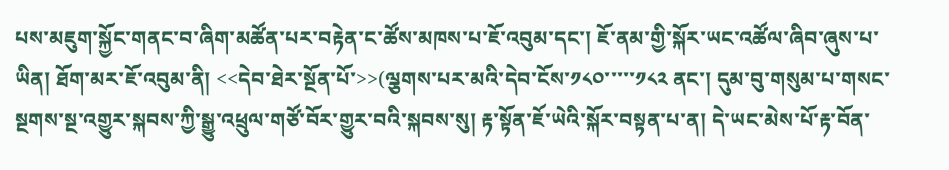པས་མཇུག་སྐྱོང་གནང་བ་ཞིག་མཚོན་པར་བརྟེན་ང་ཚོས་མཁས་པ་ཇོ་འབུམ་དང་། ཇོ་ནམ་གྱི་སྐོར་ཡང་འཚོལ་ཞིབ་ཞུས་པ་ཡིན། ཐོག་མར་ཇོ་འབུམ་ནི། <<དེབ་ཐེར་སྔོན་པོ་>>(ལྕགས་པར་མའི་དེབ་ངོས་༡༨༠་་་་་༡༨༢ ནང་། དུམ་བུ་གསུམ་པ་གསང་སྔགས་སྔ་འགྱུར་སྐབས་ཀྱི་སྒྱུ་འཕྲུལ་གཙོ་བོར་གྱུར་བའི་སྐབས་སུ། རྟ་སྟོན་ཇོ་ཡེའི་སྐོར་བསྟན་པ་ན། དེ་ཡང་མེས་པོ་རྟ་བོན་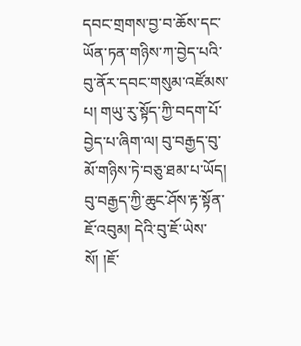དབང་གྲགས་བྱ་བ་ཆོས་དང་ཡོན་ཏན་གཉིས་ཀ་བྱེད་པའི་བུ་ནོར་དབང་གསུམ་འཛོམས་པ། གཡུ་རུ་སྟོད་ཀྱི་བདག་པོ་བྱེད་པ་ཞིག་ལ། བུ་བརྒྱད་བུ་མོ་གཉིས་ཏེ་བཅུ་ཐམ་པ་ཡོད། བུ་བརྒྱད་ཀྱི་ཆུང་ཤོས་རྟ་སྟོན་ཇོ་འབུམ། དེའི་བུ་ཇོ་ཡེས་སོ། །ཇོ་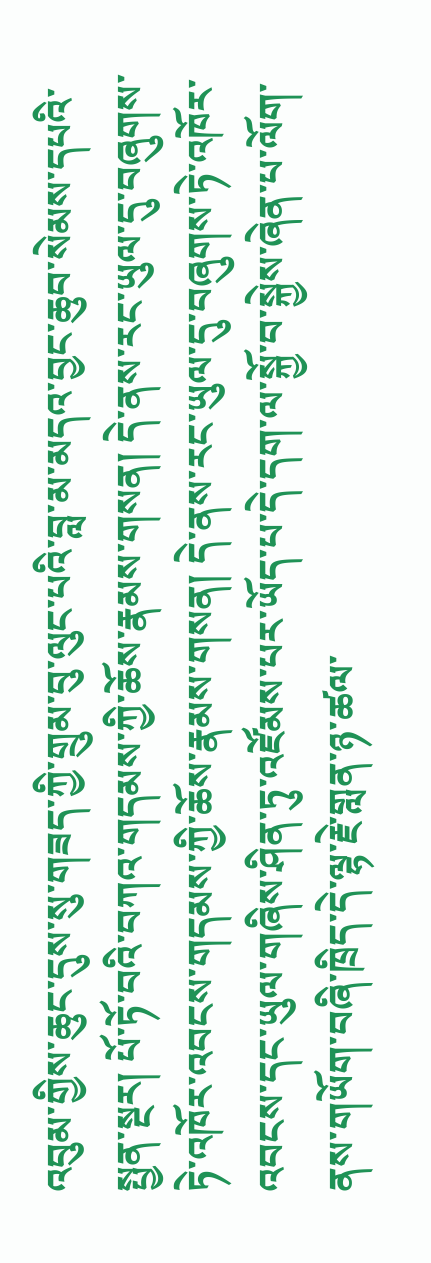འབུམ་གྱིས་ཆུང་དུས་སུ་གཟད་ཀྱི་གྲུམ་བུ་ལུང་པའི་བླ་མ་མདའ་བྱང་ཆུབ་སེམས་དཔའི་སྤྱན་སྔར། པོ་ཏོ་བའི་བཀའ་གདམས་ཀྱི་ཆོས་རྣམས་གསན། དེ་ནས་རང་ཡུལ་དུ་བཞུགས་ཏེ་འཁོར་འབངས་གདམས་ཀྱི་ཆོས་རྣམས་གསན། དེ་ནས་རང་ཡུལ་དུ་བཞུགས་ཏེ་འཁོར་འབངས་དང་ཡུལ་གཞིས་ཤིན་ཏུ་འཛོམས་པར་ཡོད་པ་དེ་དག་ལ་སྐྱོ་བ་སྐྱེས་ཞེན་པ་ལོག་ནས་གཡོག་བཞི་ཁྲིད་དེ་ལྷ་རྗེ་གླན་ཉ་ཚལ་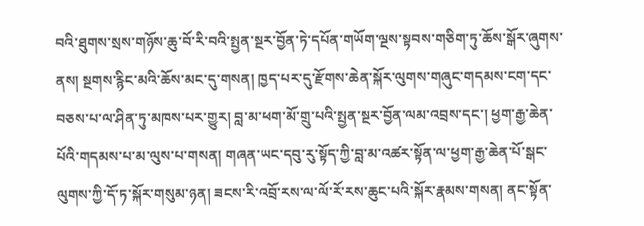བའི་ཐུགས་སྲས་གཉོས་ཆུ་བོ་རི་བའི་སྤྱན་སྔར་བྱོན་ཏེ་དཔོན་གཡོག་ལྔས་སྟབས་གཅིག་ཏུ་ཆོས་སྒོར་ཞུགས་ནས། སྔགས་རྙིང་མའི་ཆོས་མང་དུ་གསན། ཁྱད་པར་དུ་རྫོགས་ཆེན་སྐོར་ལུགས་གཞུང་གདམས་ངག་དང་བཅས་པ་ལ་ཤིན་ཏུ་མཁས་པར་གྱུར། བླ་མ་ཕག་མོ་གྲུ་པའི་སྤྱན་སྔར་བྱོན་ལམ་འབྲས་དང་། ཕྱག་རྒྱ་ཆེན་པོའི་གདམས་པ་མ་ལུས་པ་གསན། གཞན་ཡང་དབུ་རུ་སྟོད་ཀྱི་བླ་མ་འཚར་སྟོན་ལ་ཕྱག་རྒྱ་ཆེན་པོ་སྒང་ལུགས་ཀྱི་དོ་ཏ་སྐོར་གསུམ་ཉན། ཟངས་རི་འབྲོ་རས་ལ་ལོ་རོ་རས་ཆུང་པའི་སྐོར་རྣམས་གསན། ནང་སྟོན་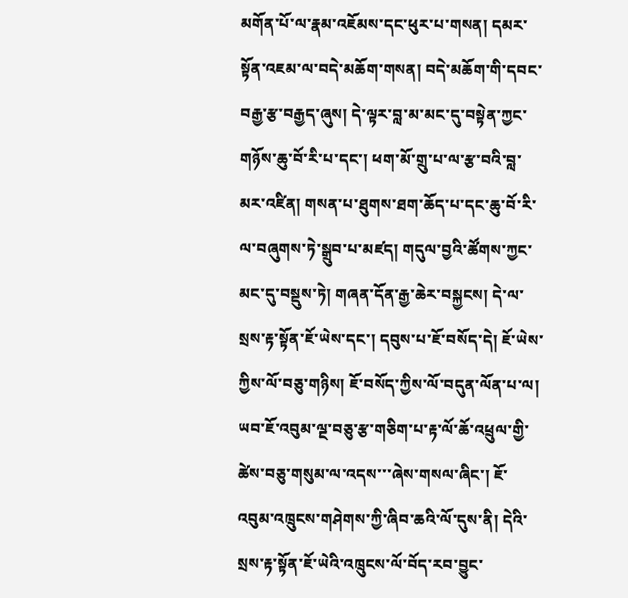མགོན་པོ་ལ་རྣམ་འཇོམས་དང་ཕུར་པ་གསན། དམར་སྟོན་འཇམ་ལ་བདེ་མཆོག་གསན། བདེ་མཆོག་གི་དབང་བརྒྱ་རྩ་བརྒྱད་ཞུས། དེ་ལྟར་བླ་མ་མང་དུ་བསྟེན་ཀྱང་གཉོས་ཆུ་བོ་རི་པ་དང་། ཕག་མོ་གྲུ་པ་ལ་རྩ་བའི་བླ་མར་འཛིན། གསན་པ་ཐུགས་ཐག་ཆོད་པ་དང་ཆུ་བོ་རི་ལ་བཞུགས་ཏེ་སྒྲུབ་པ་མཛད། གདུལ་བྱའི་ཚོགས་ཀྱང་མང་དུ་བསྡུས་ཏེ། གཞན་དོན་རྒྱ་ཆེར་བསྐྱངས། དེ་ལ་སྲས་རྟ་སྟོན་ཇོ་ཡེས་དང་། དབུས་པ་ཇོ་བསོད་དེ། ཇོ་ཡེས་ཀྱིས་ལོ་བཅུ་གཉིས། ཇོ་བསོད་ཀྱིས་ལོ་བདུན་ལོན་པ་ལ། ཡབ་ཇོ་འབུམ་ལྔ་བཅུ་རྩ་གཅིག་པ་རྟ་ལོ་ཆོ་འཕྲུལ་གྱི་ཚེས་བཅུ་གསུམ་ལ་འདས་་་ཞེས་གསལ་ཞིང་། ཇོ་འབུམ་འཁྲུངས་གཤེགས་ཀྱི་ཞིབ་ཆའི་ལོ་དུས་ནི། དེའི་སྲས་རྟ་སྟོན་ཇོ་ཡེའི་འཁྲུངས་ལོ་བོད་རབ་བྱུང་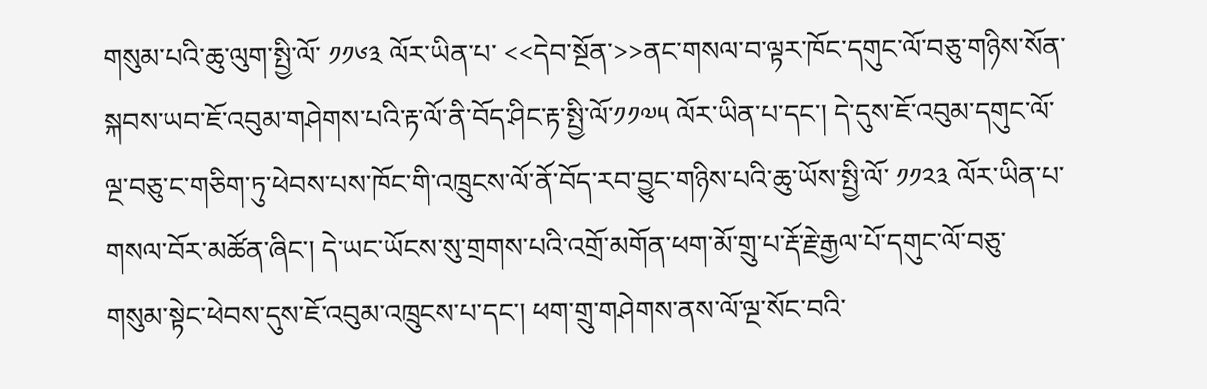གསུམ་པའི་ཆུ་ལུག་སྤྱི་ལོ་ ༡༡༦༣ ལོར་ཡིན་པ་ <<དེབ་སྔོན་>>ནང་གསལ་བ་ལྟར་ཁོང་དགུང་ལོ་བཅུ་གཉིས་སོན་སྐབས་ཡབ་ཇོ་འབུམ་གཤེགས་པའི་རྟ་ལོ་ནི་བོད་ཤིང་རྟ་སྤྱི་ལོ་༡༡༧༥ ལོར་ཡིན་པ་དང་། དེ་དུས་ཇོ་འབུམ་དགུང་ལོ་ལྔ་བཅུ་ང་གཅིག་ཏུ་ཕེབས་པས་ཁོང་གི་འཁྲུངས་ལོ་ནོ་བོད་རབ་བྱུང་གཉིས་པའི་ཆུ་ཡོས་སྤྱི་ལོ་ ༡༡༢༣ ལོར་ཡིན་པ་གསལ་བོར་མཚོན་ཞིང་། དེ་ཡང་ཡོངས་སུ་གྲགས་པའི་འགྲོ་མགོན་ཕག་མོ་གྲུ་པ་རྡོ་རྗེ་རྒྱལ་པོ་དགུང་ལོ་བཅུ་གསུམ་སྟེང་ཕེབས་དུས་ཇོ་འབུམ་འཁྲུངས་པ་དང་། ཕག་གྲུ་གཤེགས་ནས་ལོ་ལྔ་སོང་བའི་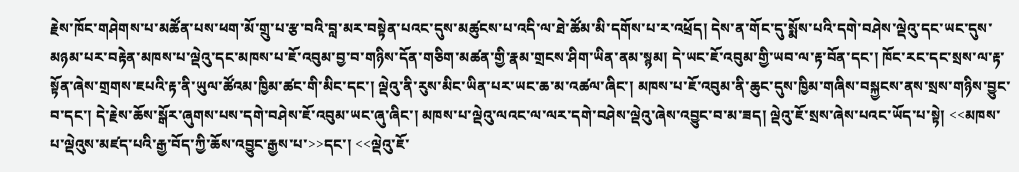རྗེས་ཁོང་གཤེགས་པ་མཚོན་པས་ཕག་མོ་གྲུ་པ་རྩ་བའི་བླ་མར་བསྟེན་པའང་དུས་མཚུངས་པ་འདི་ལ་ཐེ་ཚོམ་མི་དགོས་པ་ར་འཕྲོད། དེས་ན་གོང་དུ་སྨོས་པའི་དགེ་བཤེས་ལྡེའུ་དང་ཡང་དུས་མཉམ་པར་བརྟེན་མཁས་པ་ལྡེའུ་དང་མཁས་པ་ཇོ་འབུམ་བྱ་བ་གཉིས་དོན་གཅིག་མཚན་གྱི་རྣམ་གྲངས་ཤིག་ཡིན་ནམ་སྙམ། དེ་ཡང་ཇོ་འབུམ་གྱི་ཡབ་ལ་རྟ་བོན་དང་། ཁོང་རང་དང་སྲས་ལ་རྟ་སྟོན་ཞེས་གྲགས་ཇཔའི་རྟ་ནི་ཡུལ་ཚོའམ་ཁྱིམ་ཚང་གི་མིང་དང་། ལྡེའུ་ནི་རུས་མིང་ཡིན་པར་ཡང་ཆ་མ་འཚལ་ཞིང་། མཁས་པ་ཇོ་འབུམ་ནི་ཆུང་དུས་ཁྱིམ་གཞིས་བསྐྱངས་ནས་སྲས་གཉིས་བྱུང་བ་དང་། དེ་རྗེས་ཆོས་སྒོར་ཞུགས་པས་དགེ་བཤེས་ཇོ་འབུམ་ཡང་ཞུ་ཞིང་། མཁས་པ་ལྡེའུ་ལའང་ལ་ལར་དགེ་བཤེས་ལྡེའུ་ཞེས་འབྱུང་བ་མ་ཟད། ལྡེའུ་ཇོ་སྲས་ཞེས་པའང་ཡོད་པ་སྟེ། <<མཁས་པ་ལྡེའུས་མཛད་པའི་རྒྱ་བོད་ཀྱི་ཆོས་འབྱུང་རྒྱས་པ་>>དང་། <<ལྡེའུ་ཇོ་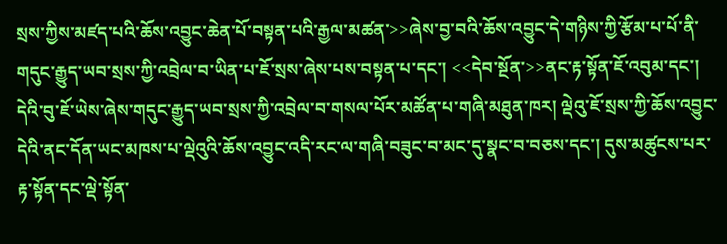སྲས་ཀྱིས་མཛད་པའི་ཆོས་འབྱུང་ཆེན་པོ་བསྟན་པའི་རྒྱལ་མཚན་>>ཞེས་བྱ་བའི་ཆོས་འབྱུང་དེ་གཉིས་ཀྱི་རྩོམ་པ་པོ་ནི་གདུང་རྒྱུད་ཡབ་སྲས་ཀྱི་འབྲེལ་བ་ཡིན་པ་ཇོ་སྲས་ཞེས་པས་བསྟན་པ་དང་། <<དེབ་སྔོན་>>ནང་རྟ་སྟོན་ཇོ་འབུམ་དང་། དེའི་བུ་ཇོ་ཡེས་ཞེས་གདུང་རྒྱུད་ཡབ་སྲས་ཀྱི་འབྲེལ་བ་གསལ་པོར་མཚོན་པ་གཞི་མཐུན་ཁར། ལྡེའུ་ཇོ་སྲས་ཀྱི་ཆོས་འབྱུང་དེའི་ནང་དོན་ཡང་མཁས་པ་ལྡེའུའི་ཆོས་འབྱུང་འདི་རང་ལ་གཞི་བཟུང་བ་མང་དུ་སྣང་བ་བཅས་དང་། དུས་མཚུངས་པར་རྟ་སྟོན་དང་ལྡེ་སྟོན་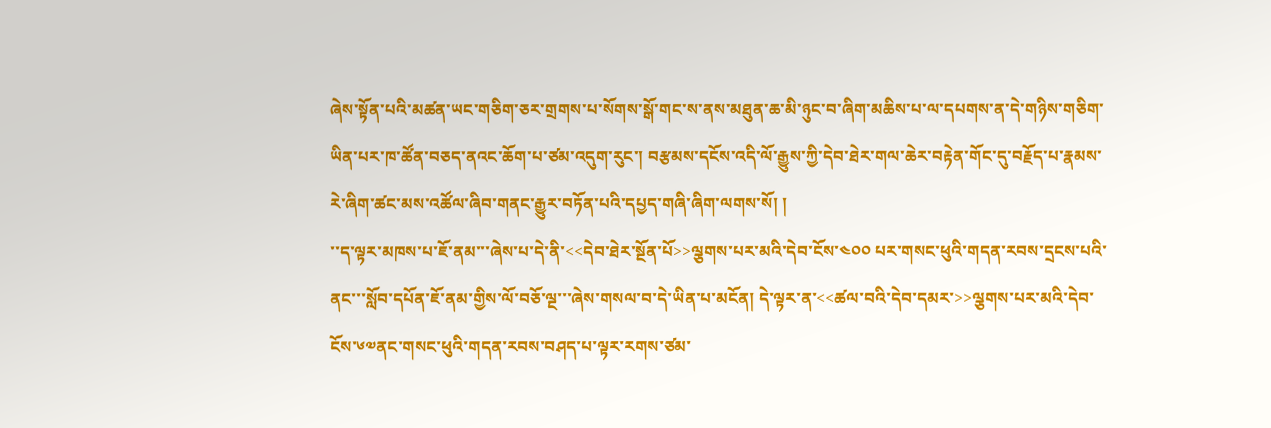ཞེས་སྟོན་པའི་མཚན་ཡང་གཅིག་ཅར་གྲགས་པ་སོགས་སྒོ་གང་ས་ནས་མཐུན་ཆ་མི་ཉུང་བ་ཞིག་མཆིས་པ་ལ་དཔགས་ན་དེ་གཉིས་གཅིག་ཡིན་པར་ཁ་ཚོན་བཅད་ནའང་ཆོག་པ་ཙམ་འདུག་རུང་། བརྩམས་དངོས་འདི་ལོ་རྒྱུས་ཀྱི་དེབ་ཐེར་གལ་ཆེར་བརྟེན་གོང་དུ་བརྗོད་པ་རྣམས་རེ་ཞིག་ཚང་མས་འཚོལ་ཞིབ་གནང་རྒྱུར་བཏོན་པའི་དཔྱད་གཞི་ཞིག་ལགས་སོ། །
་་ད་ལྟར་མཁས་པ་ཇོ་ནམ་་་ཞེས་པ་དེ་ནི་<<དེབ་ཐེར་སྔོན་པོ>>ལྕགས་པར་མའི་དེབ་ངོས་༤༠༠ པར་གསང་ཕུའི་གདན་རབས་དྲངས་པའི་ནང་་་སློབ་དཔོན་ཇོ་ནམ་གྱིས་ལོ་བཅོ་ལྔ་་་ཞེས་གསལ་བ་དེ་ཡིན་པ་མངོན། དེ་ལྟར་ན་<<ཚལ་བའི་དེབ་དམར་>>ལྕགས་པར་མའི་དེབ་ངོས་༦༧ནང་གསང་ཕུའི་གདན་རབས་བཤད་པ་ལྟར་རགས་ཙམ་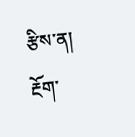རྩིས་ན། རྔོག་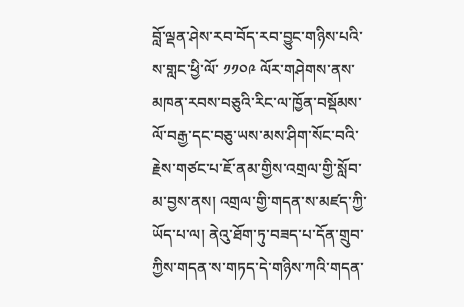བློ་ལྡན་ཤེས་རབ་བོད་རབ་བྱུང་གཉིས་པའི་ས་གླང་ཕྱི་ལོ་ ༡༡༠༩ ལོར་གཤེགས་ནས་མཁན་རབས་བཅུའི་རིང་ལ་ཁྱོན་བསྡོམས་ལོ་བརྒྱ་དང་བཅུ་ཡས་མས་ཤིག་སོང་བའི་རྗེས་གཙང་པ་ཇོ་ནམ་གྱིས་འགྲལ་གྱི་སློབ་མ་བྱས་ནས། འགྲལ་གྱི་གདན་ས་མཛད་ཀྱི་ཡོད་པ་ལ། ནེའུ་ཐོག་ཏུ་བཟད་པ་དོན་གྲུབ་ཀྱིས་གདན་ས་གཏད་དེ་གཉིས་ཀའི་གདན་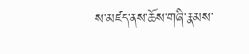ས་མཛད་ནས་ཆོས་གཞི་རྣམས་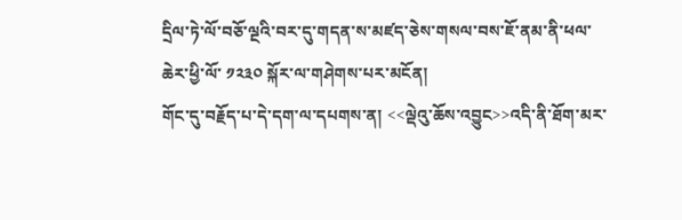དྲིལ་ཏེ་ལོ་བཅོ་ལྔའི་བར་དུ་གདན་ས་མཛད་ཅེས་གསལ་བས་ཇོ་ནམ་ནི་ཕལ་ཆེར་ཕྱི་ལོ་ ༡༢༣༠ སྐོར་ལ་གཤེགས་པར་མངོན།
གོང་དུ་བརྗོད་པ་དེ་དག་ལ་དཔགས་ན། <<ལྡེའུ་ཆོས་འབྱུང>>འདི་ནི་ཐོག་མར་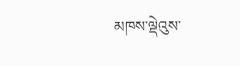མཁས་ལྡེའུས་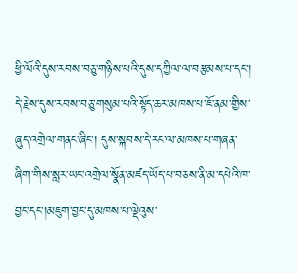ཕྱི་ལོའི་དུས་རབས་བཅུ་གཉིས་པའི་དུས་དཀྱིལ་ལ་བརྩམས་པ་དང་། དེ་རྗེས་དུས་རབས་བཅུ་གསུམ་པའི་སྟོད་ཆར་མཁས་པ་ཇོ་ནམ་གྱིས་ཞུད་འགྲེལ་གནང་ཞིང་། དུས་སྐབས་དེ་རང་ལ་མཁས་པ་གཞན་ཞིག་གིས་སླར་ཡང་འགྲེལ་སྣོན་མཛད་ཡོད་པ་བཅས་ནི་མ་དཔེའི་ཁ་བྱང་དང་།མཇུག་བྱང་དུ་མཁས་པ་ལྡེའུས་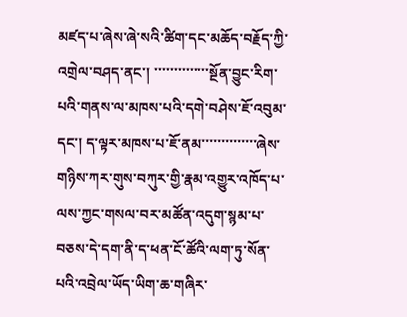མཛད་པ་ཞེས་ཞེ་སའི་ཚིག་དང་མཆོད་བརྗོད་ཀྱི་འགྲེལ་བཤད་ནང་། ་་་་་་་་་་་་་་སྔོན་བྱུང་རིག་པའི་གནས་ལ་མཁས་པའི་དགེ་བཤེས་ཇོ་འབུམ་དང་། ད་ལྟར་མཁས་པ་ཇོ་ནམ་་་་་་་་་་་་་་ཞེས་གཉིས་ཀར་གུས་བཀུར་གྱི་རྣམ་འགྱུར་འཁོད་པ་ལས་ཀྱང་གསལ་བར་མཚོན་འདུག་སྙམ་པ་བཅས་དེ་དག་ནི་ད་ཕན་ངོ་ཚོའི་ལག་ཏུ་སོན་པའི་འབྲེལ་ཡོད་ཡིག་ཆ་གཞིར་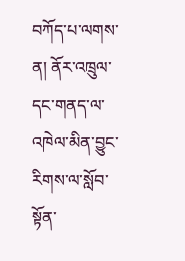བཀོད་པ་ལགས་ན། ནོར་འཁྲུལ་དང་གནད་ལ་འཁེལ་མིན་བྱུང་རིགས་ལ་སློབ་སྟོན་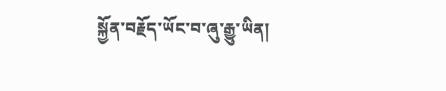སྐྱོན་བརྗོད་ཡོང་བ་ཞུ་རྒྱུ་ཡིན།